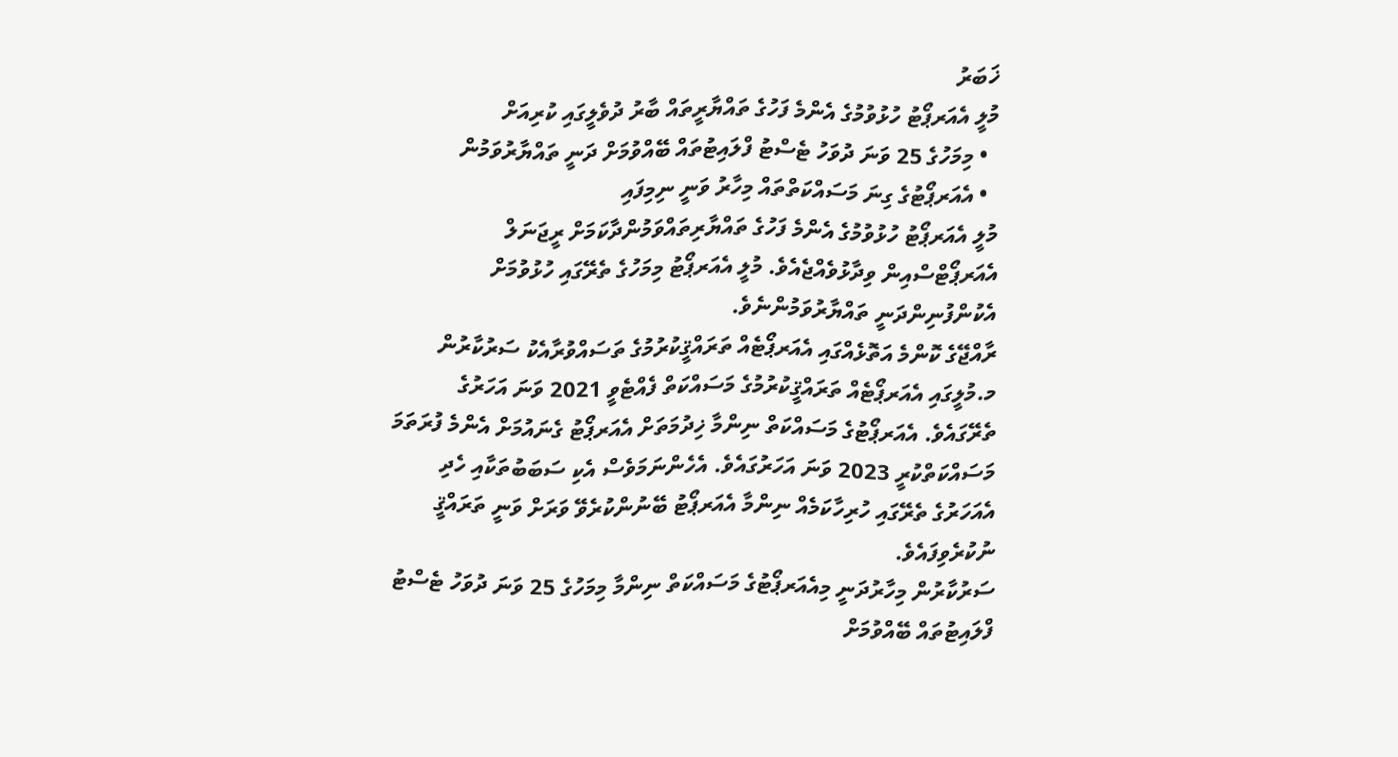ޚަބަރު
މުލީ އެއަރޕޯޓު ހުޅުވުމުގެ އެންމެ ފަހުގެ ތައްޔާރީތައް ބާރު ދުވެލީގައި ކުރިއަށް
  • މިމަހުގެ 25 ވަނަ ދުވަހު ޓެސްޓު ފްލައިޓުތައް ބޭއްވުމަށް ދަނީ ތައްޔާރުވަމުން
  • އެއަރޕޯޓުގެ ގިނަ މަސައްކަތްތައް މިހާރު ވަނީ ނިމިފައި
މުލީ އެއަރޕޯޓު ހުޅުވުމުގެ އެންމެ ފަހުގެ ތައްޔާރިތައްވަމުންދާކަމަށް ރީޖަނަލް އެއަރޕޯޓްސްއިން ވިދާޅުވެއްޖެއެވެ. މުލީ އެއަރޕޯޓު މިމަހުގެ ތެރޭގައި ހުޅުވުމަށް އެކުންފުނިންދަނީ ތައްޔާރުވަމުންނެވެ.
ރާއްޖޭގެ ކޮންމެ އަތޮޅެއްގައި އެއަރޕޯޓެއް ތަރައްޤީކުރުމުގެ ތަސައްވުރާއެކު ސަރުކާރުން މ.މުލީގައި އެއަރޕޯޓެއް ތަރައްޤީކުރުމުގެ މަސައްކަތް ފެއްޓެވީ 2021 ވަނަ އަހަރުގެ ތެރޭގައެވެ. އެއަރޕޯޓުގެ މަސައްކަތް ނިންމާ ޚިދުމަތަށް އެއަރޕޯޓު ގެނައުމަށް އެންމެ ފުރަތަމަ މަސައްކަތްކުރީ 2023 ވަނަ އަހަރުގައެވެ. އެހެންނަމަވެސް އެކި ސަބަބުތަކާއި ހެދި އެއަހަރުގެ ތެރޭގައި ހުރިހާކަމެއް ނިންމާ އެއަރޕޯޓު ބޭނުންކުރެވޭ ވަރަށް ވަނީ ތަރައްޤީ ނުކުރެވިފައެވެ.
ސަރުކާރުން މިހާރުދަނީ މިއެއަރޕޯޓުގެ މަސައްކަތް ނިންމާ މިމަހުގެ 25 ވަނަ ދުވަހު ޓެސްޓު ފްލައިޓުތައް ބޭއްވުމަށް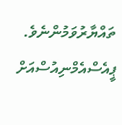ތައްޔާރުވަމުންނެވެ. ޕީއެސްއެމްނިއުސްއަށް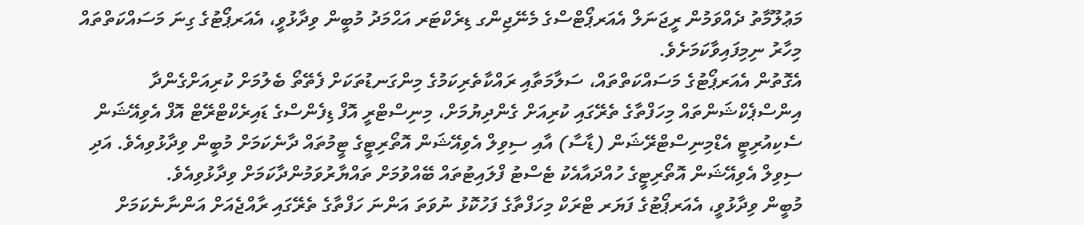މަޢުލޫމާތު ދެއްވަމުން ރީޖަނަލް އެއަރޕޯޓްސްގެ މެނޭޖިންގ ޑިރެކްޓަރ އަޙްމަދު މުބީން ވިދާޅުވީ، އެއަރޕޯޓުގެ ގިނަ މަސައްކަތްތައް މިހާރު ނިމިފައިވާކަމަށެވެ.
އެގޮތުން އެއަރޕޯޓުގެ މަސައްކަތްތައް، ސަލާމަތާއި ރައްކާތެރިކަމުގެ މިންގަނޑުތަކަށް ފެތޭތޯ ބެލުމަށް ކުރިއަށްގެންދާ އިންސްޕެކްޝަންތައް މިހަފްތާގެ ތެރޭގައި ކުރިއަށް ގެންދިޔުމަށް، މިނިސްޓްރީ އޮފް ޑިފެންސްގެ ޑައިރެކްޓްރޭޓް އޮފް އެވިއޭޝަން ސެކިއުރިޓީ އެޑްމިނިސްޓްރޭޝަން (ޑާސާ) އާއި ސިވިލް އެވިއޭޝަން އޮތޯރިޓީގެ ޓީމުތައް ދާނެކަމަށް މުބީން ވިދާޅުވިއެވެ. އަދި ސިވިލް އެވިއޭޝަން އޮތޯރިޓީގެ ހުއްދައާއެކު ޓެސްޓު ފްލައިޓުތައް ބޭއްވުމަށް ތައްޔާރުވަމުންދާކަމަށް ވިދާޅުވިއެވެ.
މުބީން ވިދާޅުވީ، އެއަރޕޯޓުގެ ފަޔަރ ޓްރަކް މިހަފްތާގެ ފަހުކޮޅު ނުވަތަ އަންނަ ހަފްތާގެ ތެރޭގައި ރާއްޖެއަށް އަންނާނެކަމަށް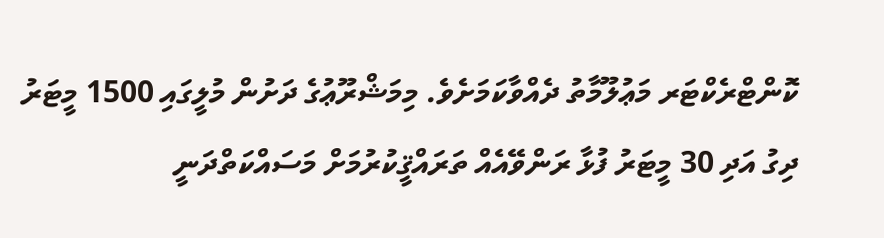ކޮންޓްރެކްޓަރ މަޢުލޫމާތު ދެއްވާކަމަށެވެ. މިމަޝްރޫޢުގެ ދަށުން މުލީގައި 1500 މީޓަރު ދިގު އަދި 30 މީޓަރު ފުޅާ ރަންވޭއެއް ތަރައްޤީކުރުމަށް މަސައްކަތްދަނީ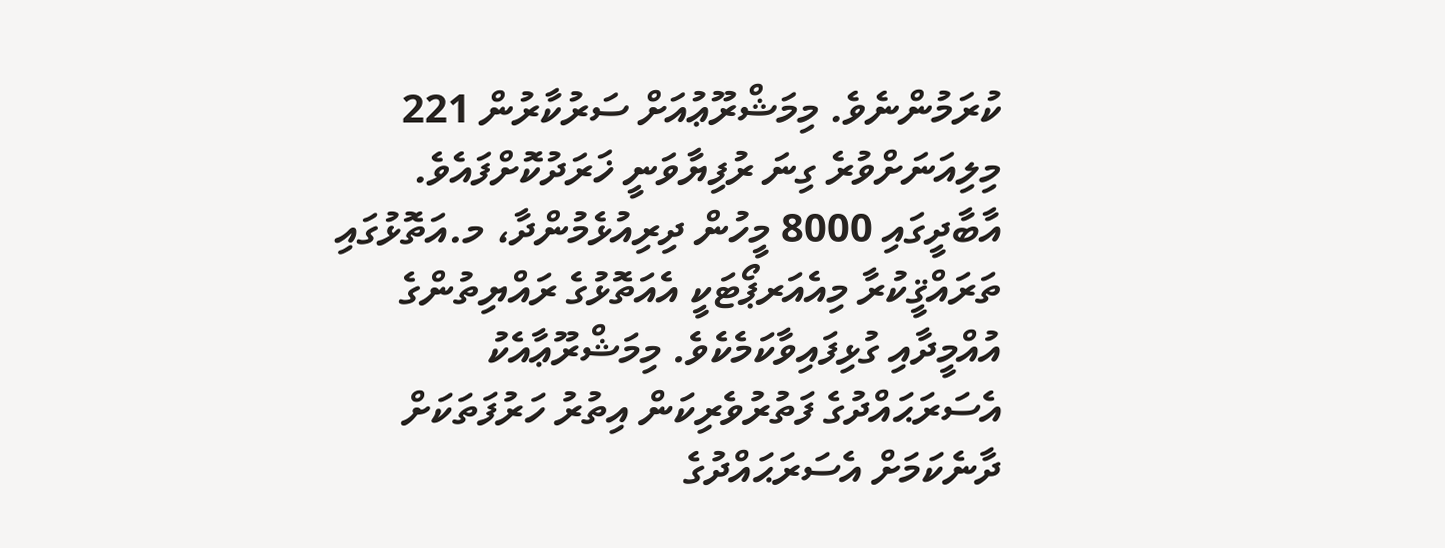ކުރަމުންނެވެ. މިމަޝްރޫޢުއަށް ސަރުކާރުން 221 މިލިއަނަށްވުރެ ގިނަ ރުފިޔާވަނީ ޚަރަދުކޮށްފައެވެ.
އާބާދީގައި 8000 މީހުން ދިރިއުޅެމުންދާ، މ.އަތޮޅުގައި ތަރައްޤީކުރާ މިއެއަރޕޯޓަކީ އެއަތޮޅުގެ ރައްޔިތުންގެ އުއްމީދާއި ގުޅިފައިވާކަމެކެވެ. މިމަޝްރޫޢާއެކު އެސަރަޙައްދުގެ ފަތުރުވެރިކަން އިތުރު ހަރުފަތަކަށް ދާނެކަމަށް އެސަރަޙައްދުގެ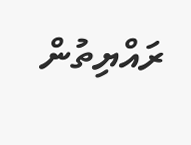ރައްޔިތުން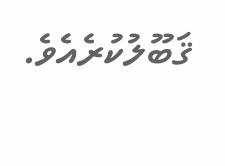ޤަބޫލުކުރެއެވެ.